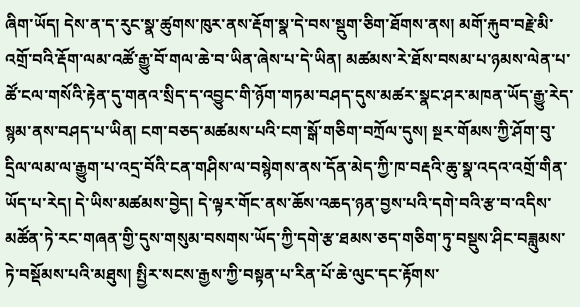ཞིག་ཡོད། དེས་ན་ད་རུང་སྣ་ཚུགས་ཁུར་ནས་རྡོག་སྣ་དེ་བས་སྡུག་ཅིག་ཐོགས་ནས། མགོ་རྐུབ་བརྗེ་མི་འགྲོ་བའི་རྡོག་ལམ་འཚོ་རྒྱུ་བོ་གལ་ཆེ་བ་ཡིན་ཞེས་པ་དེ་ཡིན། མཚམས་རེ་ཐོས་བསམ་པ་ཉམས་ལེན་པ་ཚོ་ངལ་གསོའི་རྟེན་དུ་གནའ་སྲིད་ད་འབྱུང་གི་ཉོག་གཏམ་བཤད་དུས་མཚར་སྣང་ཤར་མཁན་ཡོད་རྒྱུ་རེད་སྙམ་ནས་བཤད་པ་ཡིན། ངག་བཅད་མཚམས་པའི་ངག་སྒོ་གཅིག་བཀྲོལ་དུས། སྔར་གོམས་ཀྱི་ཤོག་བུ་དྲིལ་ལམ་ལ་རྒྱུག་པ་འདྲ་བོའི་ངན་གཤིས་ལ་བསྙེགས་ནས་དོན་མེད་ཀྱི་ཁ་བརྡའི་ཆུ་སྣ་འདའ་འགྲོ་གིན་ཡོད་པ་རེད། དེ་ཡིས་མཚམས་བྱེད། དེ་ལྟར་གོང་ནས་ཆོས་འཆད་ཉན་བྱས་པའི་དགེ་བའི་རྩ་བ་འདིས་མཚོན་ཏེ་རང་གཞན་གྱི་དུས་གསུམ་བསགས་ཡོད་ཀྱི་དགེ་རྩ་ཐམས་ཅད་གཅིག་ཏུ་བསྡུས་ཤིང་བཟླུམས་ཏེ་བསྡོམས་པའི་མཐུས། སྤྱིར་སངས་རྒྱས་ཀྱི་བསྟན་པ་རིན་པོ་ཆེ་ལུང་དང་རྟོགས་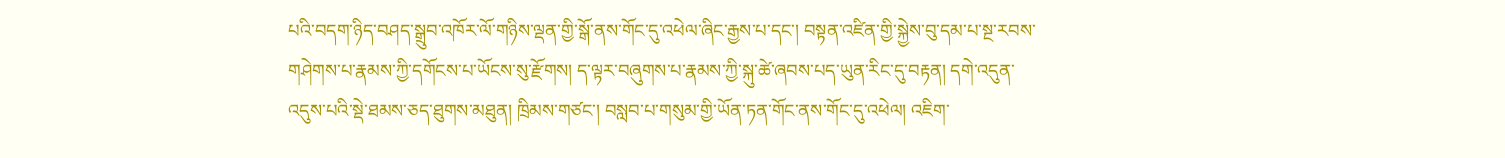པའི་བདག་ཉིད་བཤད་སྒྲུབ་འཁོར་ལོ་གཉིས་ལྡན་གྱི་སྒོ་ནས་གོང་དུ་འཕེལ་ཞིང་རྒྱས་པ་དང་། བསྟན་འཛིན་གྱི་སྐྱེས་བུ་དམ་པ་སྔ་རབས་གཤེགས་པ་རྣམས་ཀྱི་དགོངས་པ་ཡོངས་སུ་རྫོགས། ད་ལྟར་བཞུགས་པ་རྣམས་ཀྱི་སྐུ་ཚེ་ཞབས་པད་ཡུན་རིང་དུ་བརྟན། དགེ་འདུན་འདུས་པའི་སྡེ་ཐམས་ཅད་ཐུགས་མཐུན། ཁྲིམས་གཙང་། བསླབ་པ་གསུམ་གྱི་ཡོན་ཏན་གོང་ནས་གོང་དུ་འཕེལ། འཇིག་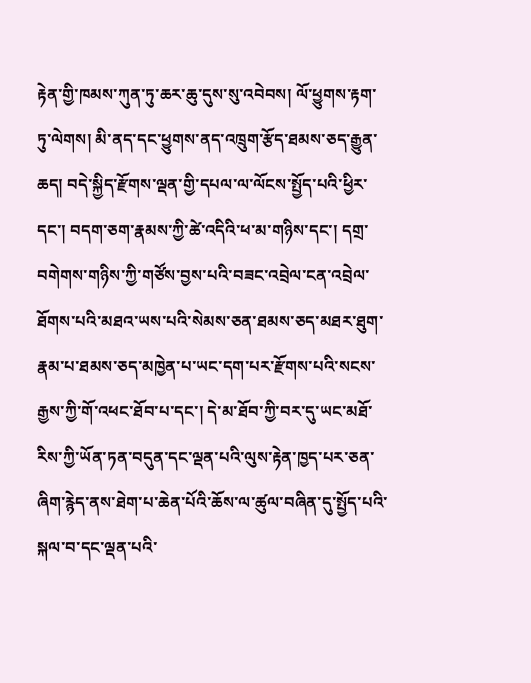རྟེན་གྱི་ཁམས་ཀུན་ཏུ་ཆར་ཆུ་དུས་སུ་འབེབས། ལོ་ཕྱུགས་རྟག་ཏུ་ལེགས། མི་ནད་དང་ཕྱུགས་ནད་འཁྲུག་རྩོད་ཐམས་ཅད་རྒྱུན་ཆད། བདེ་སྐྱིད་རྫོགས་ལྡན་གྱི་དཔལ་ལ་ལོངས་སྤྱོད་པའི་ཕྱིར་དང་། བདག་ཅག་རྣམས་ཀྱི་ཚེ་འདིའི་ཕ་མ་གཉིས་དང་། དགྲ་བགེགས་གཉིས་ཀྱི་གཙོས་བྱས་པའི་བཟང་འབྲེལ་ངན་འབྲེལ་ཐོགས་པའི་མཐའ་ཡས་པའི་སེམས་ཅན་ཐམས་ཅད་མཐར་ཐུག་རྣམ་པ་ཐམས་ཅད་མཁྱེན་པ་ཡང་དག་པར་རྫོགས་པའི་སངས་རྒྱས་ཀྱི་གོ་འཕང་ཐོབ་པ་དང་། དེ་མ་ཐོབ་ཀྱི་བར་དུ་ཡང་མཐོ་རིས་ཀྱི་ཡོན་ཏན་བདུན་དང་ལྡན་པའི་ལུས་རྟེན་ཁྱད་པར་ཅན་ཞིག་རྙེད་ནས་ཐེག་པ་ཆེན་པོའི་ཆོས་ལ་ཚུལ་བཞིན་དུ་སྤྱོད་པའི་སྐལ་བ་དང་ལྡན་པའི་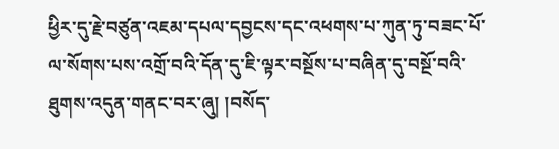ཕྱིར་དུ་རྗེ་བཙུན་འཇམ་དཔལ་དབྱངས་དང་འཕགས་པ་ཀུན་ཏུ་བཟང་པོ་ལ་སོགས་པས་འགྲོ་བའི་དོན་དུ་ཇི་ལྟར་བསྔོས་པ་བཞིན་དུ་བསྔོ་བའི་ཐུགས་འདུན་གནང་བར་ཞུ། །བསོད་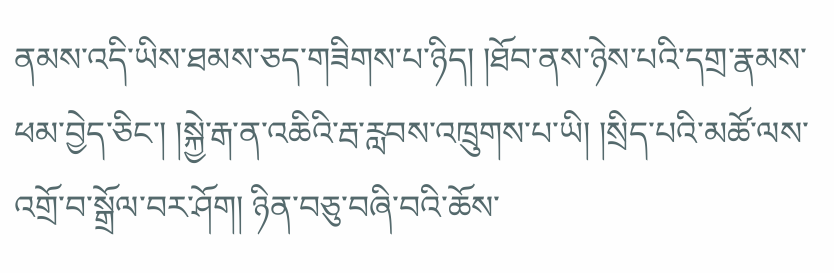ནམས་འདི་ཡིས་ཐམས་ཅད་གཟིགས་པ་ཉིད། །ཐོབ་ནས་ཉེས་པའི་དགྲ་རྣམས་ཕམ་བྱེད་ཅིང་། །སྐྱེ་རྒ་ན་འཆིའི་རྦ་རླབས་འཁྲུགས་པ་ཡི། །སྲིད་པའི་མཚོ་ལས་འགྲོ་བ་སྒྲོལ་བར་ཤོག། ཉིན་བཅུ་བཞི་བའི་ཆོས་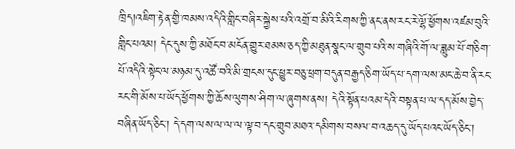ཁྲིད།འཇིག་རྟེན་གྱི་ཁམས་འདིའི་གླིང་བཞིར་སྐྱེས་པའི་འགྲོ་བ་མིའི་རིགས་ཀྱི་ནང་ནས་རང་རེ་ལྷོ་ཕྱོགས་འཛམ་བུའི་གླིང་པའམ། དེང་དུས་ཀྱི་མཐོང་བ་མངོན་གྱུར་ཐམས་ཅད་ཀྱི་མཐུན་སྣང་ལ་གྲུབ་པའི་ས་གཞིའི་གོ་ལ་ཟླུམ་པོ་གཅིག་པོ་འདིའི་སྟེང་ལ་མཉམ་དུ་འཚོ་བའི་མི་གྲངས་དུང་ཕྱུར་བཅུ་ཕྲག་བདུན་བརྒྱད་ཅིག་ཡོད་པ་དག་ལས་མང་ཆེ་བ་ནི་རང་རང་གི་མོས་པ་ཡོད་ཕྱོགས་ཀྱི་ཆོས་ལུགས་ཤིག་ལ་ཞུགས་ནས། དེའི་སྟོན་པའམ་དེའི་བསྟན་པ་ལ་དད་མོས་བྱེད་བཞིན་ཡོད་ཅིང་། དེ་དག་ལས་ལ་ལ་ལ་ལྟ་བ་དང་གྲུབ་མཐའ་དམིགས་བསལ་བ་འཆད་དུ་ཡོད་པའང་ཡོད་ཅིང་།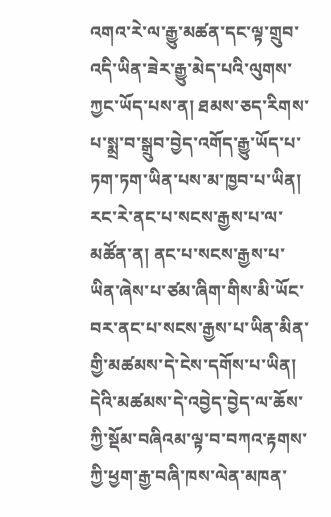འགའ་རེ་ལ་རྒྱུ་མཚན་དང་ལྟ་གྲུབ་འདི་ཡིན་ཟེར་རྒྱུ་མེད་པའི་ལུགས་ཀྱང་ཡོད་པས་ན། ཐམས་ཅད་རིགས་པ་སྨྲ་བ་སྒྲུབ་བྱེད་འགོད་རྒྱུ་ཡོད་པ་ཏག་ཏག་ཡིན་པས་མ་ཁྱབ་པ་ཡིན། རང་རེ་ནང་པ་སངས་རྒྱས་པ་ལ་མཚོན་ན། ནང་པ་སངས་རྒྱས་པ་ཡིན་ཞེས་པ་ཙམ་ཞིག་གིས་མི་ཡོང་བར་ནང་པ་སངས་རྒྱས་པ་ཡིན་མིན་གྱི་མཚམས་དེ་ངེས་དགོས་པ་ཡིན། དེའི་མཚམས་དེ་འབྱེད་བྱེད་ལ་ཆོས་ཀྱི་སྡོམ་བཞིའམ་ལྟ་བ་བཀའ་རྟགས་ཀྱི་ཕྱག་རྒྱ་བཞི་ཁས་ལེན་མཁན་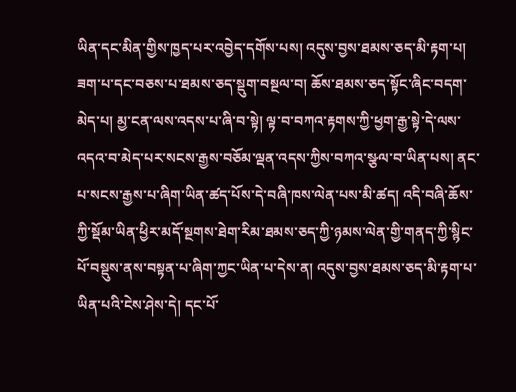ཡིན་དང་མིན་གྱིས་ཁྱད་པར་འབྱེད་དགོས་པས། འདུས་བྱས་ཐམས་ཅད་མི་རྟག་པ། ཟག་པ་དང་བཅས་པ་ཐམས་ཅད་སྡུག་བསྔལ་བ། ཆོས་ཐམས་ཅད་སྟོང་ཞིང་བདག་མེད་པ། མྱ་ངན་ལས་འདས་པ་ཞི་བ་སྟེ། ལྟ་བ་བཀའ་རྟགས་ཀྱི་ཕྱག་རྒྱ་སྟེ་དེ་ལས་འདའ་བ་མེད་པར་སངས་རྒྱས་བཅོམ་ལྡན་འདས་ཀྱིས་བཀའ་སྩལ་བ་ཡིན་པས། ནང་པ་སངས་རྒྱས་པ་ཞིག་ཡིན་ཚད་པོས་དེ་བཞི་ཁས་ལེན་པས་མི་ཚད། འདི་བཞི་ཆོས་ཀྱི་སྡོམ་ཡིན་ཕྱིར་མདོ་སྔགས་ཐེག་རིམ་ཐམས་ཅད་ཀྱི་ཉམས་ལེན་གྱི་གནད་ཀྱི་སྙིང་པོ་བསྡུས་ནས་བསྟན་པ་ཞིག་ཀྱང་ཡིན་པ་དེས་ན། འདུས་བྱས་ཐམས་ཅད་མི་རྟག་པ་ཡིན་པའི་ངེས་ཤེས་དེ། དང་པོ་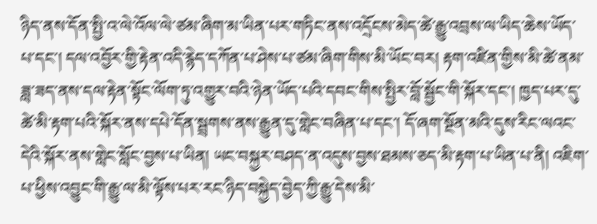ཉིད་ནས་དོན་སྤྱི་འ་ལེ་འོལ་ལེ་ཙམ་ཞིག་མ་ཡིན་པར་གཏིང་ནས་འདྲོངས་མེད་ཚེ་རྒྱུ་འབྲས་ལ་ཡིད་ཆེས་ཡོད་པ་དང་། དལ་འབྱོར་གྱི་རྟེན་འདི་རྙེད་དཀོན་པ་ཤེས་པ་ཙམ་ཞིག་གིས་མི་ཡོང་བར། རྟག་འཛིན་གྱིས་མི་ཚེ་ནམ་ཟླ་ཟད་ནས་དལ་རྟེན་སྟོང་ལོག་ཏུ་འགྱུར་བའི་ཉེན་ཡོད་པའི་དབང་གིས་སྤྱིར་བློ་སྦྱོང་གི་སྐོར་དང་། ཁྱད་པར་དུ་ཚེ་མི་རྟག་པའི་སྐོར་ནས་དཔེ་དོན་སྦྲགས་ནས་རྒྱུན་དུ་གླེང་བཞིན་པ་དང་། དོ་ཞག་སྔོན་མའི་དུས་རིང་ལའང་དེའི་སྐོར་ནས་གླེང་སློང་བྱས་པ་ཡིན། ཡང་བསྐྱར་བཤད་ན་འདུས་བྱས་ཐམས་ཅད་མི་རྟག་པ་ཡིན་པ་ནི། འཇིག་པ་ཕྱིས་འབྱུང་གི་རྒྱུ་ལ་མི་ལྟོས་པར་རང་ཉིད་བསྐྱེད་བྱེད་ཀྱི་རྒྱུ་དེས་མི་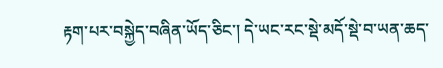རྟག་པར་བསྐྱེད་བཞིན་ཡོད་ཅིང་། དེ་ཡང་རང་སྡེ་མདོ་སྡེ་བ་ཡན་ཆད་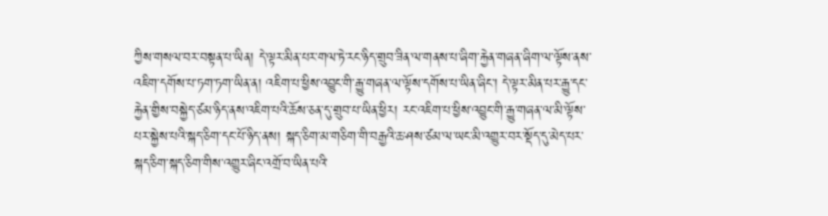ཀྱིས་གསལ་བར་བསྟན་པ་ཡིན། དེ་ལྟར་མིན་པར་གལ་ཏེ་རང་ཉིད་གྲུབ་ཟིན་ལ་གནས་པ་ཞིག་རྐྱེན་གཞན་ཞིག་ལ་ལྟོས་ནས་འཇིག་དགོས་པ་ཏག་ཏག་ཡིན་ན། འཇིག་པ་ཕྱིས་འབྱུང་གི་རྒྱུ་གཞན་ལ་ལྟོས་དགོས་པ་ཡིན་ཞིང་། དེ་ལྟར་མིན་པར་རྒྱུ་དང་རྐྱེན་གྱིས་བསྐྱེད་ཙམ་ཉིད་ནས་འཇིག་པའི་ཆོས་ཅན་དུ་གྲུབ་པ་ཡིན་ཕྱིར། རང་འཇིག་པ་ཕྱིས་འབྱུང་གི་རྒྱུ་གཞན་ལ་མི་ལྟོས་པར་སྐྱེས་པའི་སྐད་ཅིག་དང་པོ་ཉིད་ནས། སྐད་ཅིག་མ་གཅིག་གི་བརྒྱའི་ཆ་ཤས་ཙམ་ལ་ཡང་མི་འགྱུར་བར་སྡོད་དུ་མེད་པར་སྐད་ཅིག་སྐད་ཅིག་གིས་འགྱུར་ཞིང་འགྲོ་བ་ཡིན་པའི་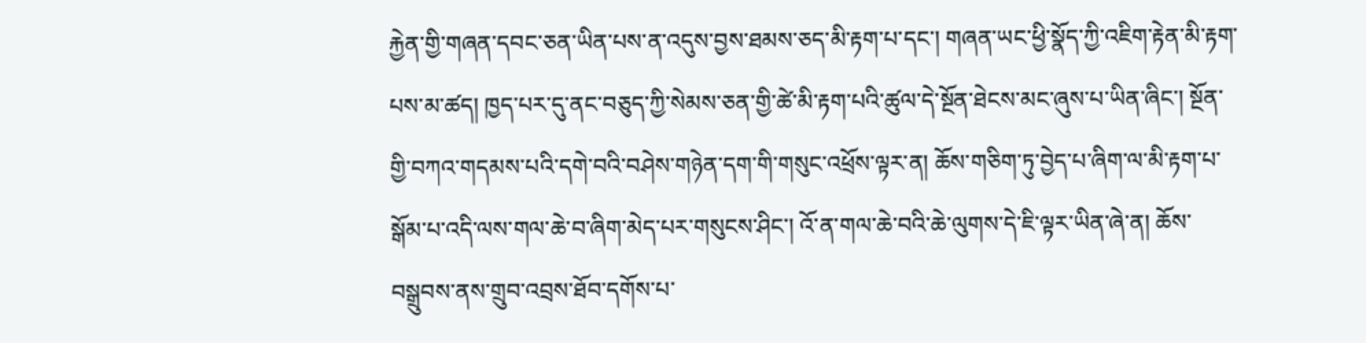རྐྱེན་གྱི་གཞན་དབང་ཅན་ཡིན་པས་ན་འདུས་བྱས་ཐམས་ཅད་མི་རྟག་པ་དང་། གཞན་ཡང་ཕྱི་སྣོད་ཀྱི་འཇིག་རྟེན་མི་རྟག་པས་མ་ཚད། ཁྱད་པར་དུ་ནང་བཅུད་ཀྱི་སེམས་ཅན་གྱི་ཚེ་མི་རྟག་པའི་ཚུལ་དེ་སྔོན་ཐེངས་མང་ཞུས་པ་ཡིན་ཞིང་། སྔོན་གྱི་བཀའ་གདམས་པའི་དགེ་བའི་བཤེས་གཉེན་དག་གི་གསུང་འཕྲོས་ལྟར་ན། ཆོས་གཅིག་ཏུ་བྱེད་པ་ཞིག་ལ་མི་རྟག་པ་སྒོམ་པ་འདི་ལས་གལ་ཆེ་བ་ཞིག་མེད་པར་གསུངས་ཤིང་། འོ་ན་གལ་ཆེ་བའི་ཆེ་ལུགས་དེ་ཇི་ལྟར་ཡིན་ཞེ་ན། ཆོས་བསྒྲུབས་ནས་གྲུབ་འབྲས་ཐོབ་དགོས་པ་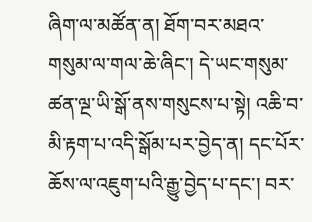ཞིག་ལ་མཚོན་ན། ཐོག་བར་མཐའ་གསུམ་ལ་གལ་ཆེ་ཞིང་། དེ་ཡང་གསུམ་ཚན་ལྔ་ཡི་སྒོ་ནས་གསུངས་པ་སྟེ། འཆི་བ་མི་རྟག་པ་འདི་སྒོམ་པར་བྱེད་ན། དང་པོར་ཆོས་ལ་འཇུག་པའི་རྒྱུ་བྱེད་པ་དང་། བར་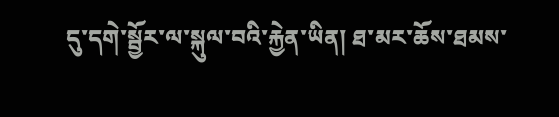དུ་དགེ་སྦྱོར་ལ་སྐུལ་བའི་རྐྱེན་ཡིན། ཐ་མར་ཆོས་ཐམས་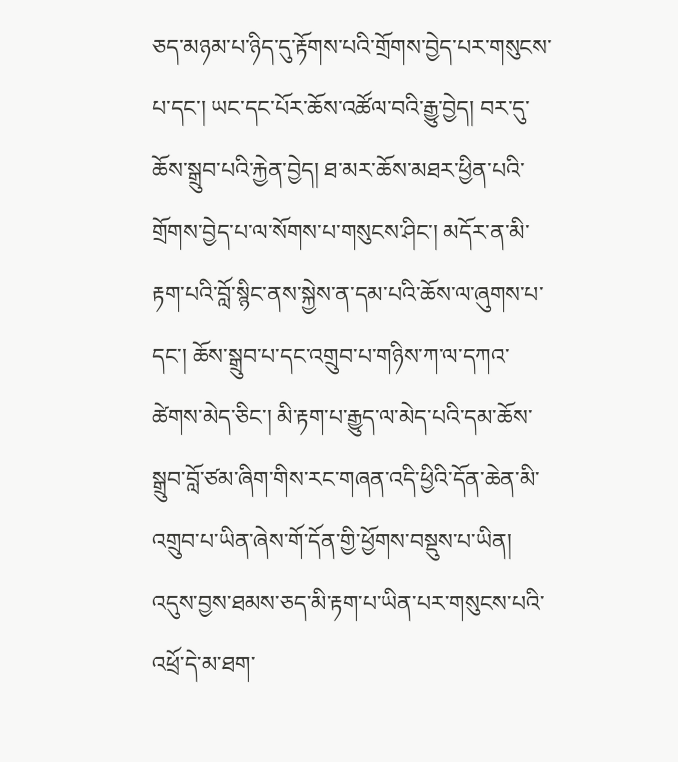ཅད་མཉམ་པ་ཉིད་དུ་རྟོགས་པའི་གྲོགས་བྱེད་པར་གསུངས་པ་དང་། ཡང་དང་པོར་ཆོས་འཚོལ་བའི་རྒྱུ་བྱེད། བར་དུ་ཆོས་སྒྲུབ་པའི་རྐྱེན་བྱེད། ཐ་མར་ཆོས་མཐར་ཕྱིན་པའི་གྲོགས་བྱེད་པ་ལ་སོགས་པ་གསུངས་ཤིང་། མདོར་ན་མི་རྟག་པའི་བློ་སྙིང་ནས་སྐྱེས་ན་དམ་པའི་ཆོས་ལ་ཞུགས་པ་དང་། ཆོས་སྒྲུབ་པ་དང་འགྲུབ་པ་གཉིས་ཀ་ལ་དཀའ་ཚེགས་མེད་ཅིང་། མི་རྟག་པ་རྒྱུད་ལ་མེད་པའི་དམ་ཆོས་སྒྲུབ་བློ་ཙམ་ཞིག་གིས་རང་གཞན་འདི་ཕྱིའི་དོན་ཆེན་མི་འགྲུབ་པ་ཡིན་ཞེས་གོ་དོན་གྱི་ཕྱོགས་བསྡུས་པ་ཡིན། འདུས་བྱས་ཐམས་ཅད་མི་རྟག་པ་ཡིན་པར་གསུངས་པའི་འཕྲོ་དེ་མ་ཐག་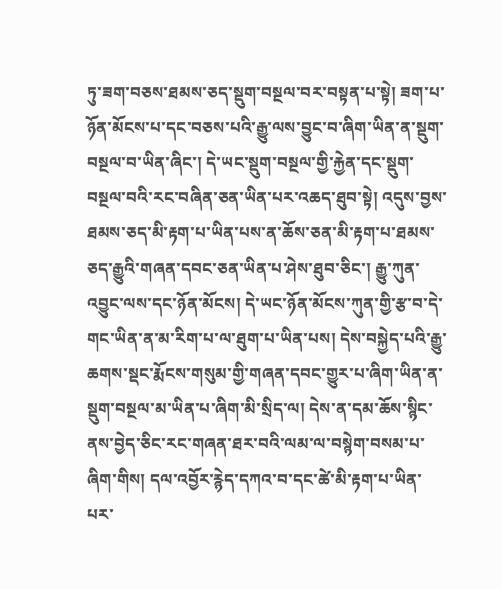ཏུ་ཟག་བཅས་ཐམས་ཅད་སྡུག་བསྔལ་བར་བསྟན་པ་སྟེ། ཟག་པ་ཉོན་མོངས་པ་དང་བཅས་པའི་རྒྱུ་ལས་བྱུང་བ་ཞིག་ཡིན་ན་སྡུག་བསྔལ་བ་ཡིན་ཞིང་། དེ་ཡང་སྡུག་བསྔལ་གྱི་རྐྱེན་དང་སྡུག་བསྔལ་བའི་རང་བཞིན་ཅན་ཡིན་པར་འཆད་ཐུབ་སྟེ། འདུས་བྱས་ཐམས་ཅད་མི་རྟག་པ་ཡིན་པས་ན་ཆོས་ཅན་མི་རྟག་པ་ཐམས་ཅད་རྒྱུའི་གཞན་དབང་ཅན་ཡིན་པ་ཤེས་ཐུབ་ཅིང་། རྒྱུ་ཀུན་འབྱུང་ལས་དང་ཉོན་མོངས། དེ་ཡང་ཉོན་མོངས་ཀུན་གྱི་རྩ་བ་དེ་གང་ཡིན་ན་མ་རིག་པ་ལ་ཐུག་པ་ཡིན་པས། དེས་བསྐྱེད་པའི་རྒྱུ་ཆགས་སྡང་རྨོངས་གསུམ་གྱི་གཞན་དབང་གྱུར་པ་ཞིག་ཡིན་ན་སྡུག་བསྔལ་མ་ཡིན་པ་ཞིག་མི་སྲིད་ལ། དེས་ན་དམ་ཆོས་སྙིང་ནས་བྱེད་ཅིང་རང་གཞན་ཐར་བའི་ལམ་ལ་བསྙེག་བསམ་པ་ཞིག་གིས། དལ་འབྱོར་རྙེད་དཀའ་བ་དང་ཚེ་མི་རྟག་པ་ཡིན་པར་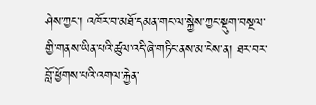ཤེས་ཀྱང་། འཁོར་བ་མཐོ་དམན་གང་ལ་སྐྱེས་ཀྱང་སྡུག་བསྔལ་གྱི་གནས་ཡིན་པའི་ཚུལ་འདི་ཞེ་གཏིང་ནས་མ་ངེས་ན། ཐར་བར་བློ་ཕྱོགས་པའི་འགལ་རྐྱེན་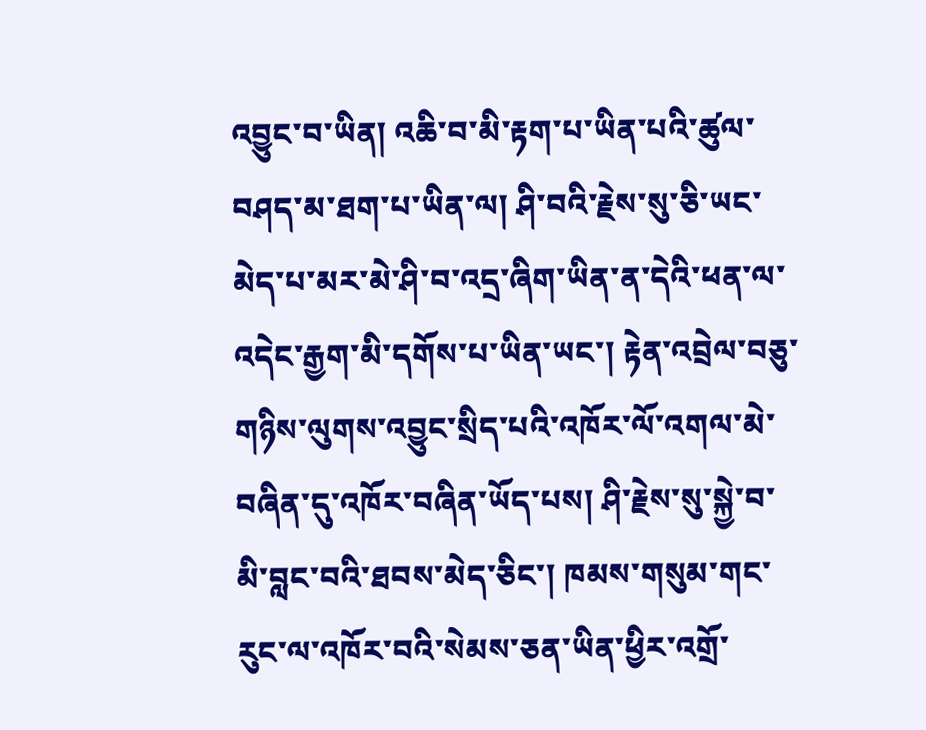འབྱུང་བ་ཡིན། འཆི་བ་མི་རྟག་པ་ཡིན་པའི་ཚུལ་བཤད་མ་ཐག་པ་ཡིན་ལ། ཤི་བའི་རྗེས་སུ་ཅི་ཡང་མེད་པ་མར་མེ་ཤི་བ་འདྲ་ཞིག་ཡིན་ན་དེའི་ཕན་ལ་འདེང་རྒྱག་མི་དགོས་པ་ཡིན་ཡང་། རྟེན་འབྲེལ་བཅུ་གཉིས་ལུགས་འབྱུང་སྲིད་པའི་འཁོར་ལོ་འགལ་མེ་བཞིན་དུ་འཁོར་བཞིན་ཡོད་པས། ཤི་རྗེས་སུ་སྐྱེ་བ་མི་བླང་བའི་ཐབས་མེད་ཅིང་། ཁམས་གསུམ་གང་རུང་ལ་འཁོར་བའི་སེམས་ཅན་ཡིན་ཕྱིར་འགྲོ་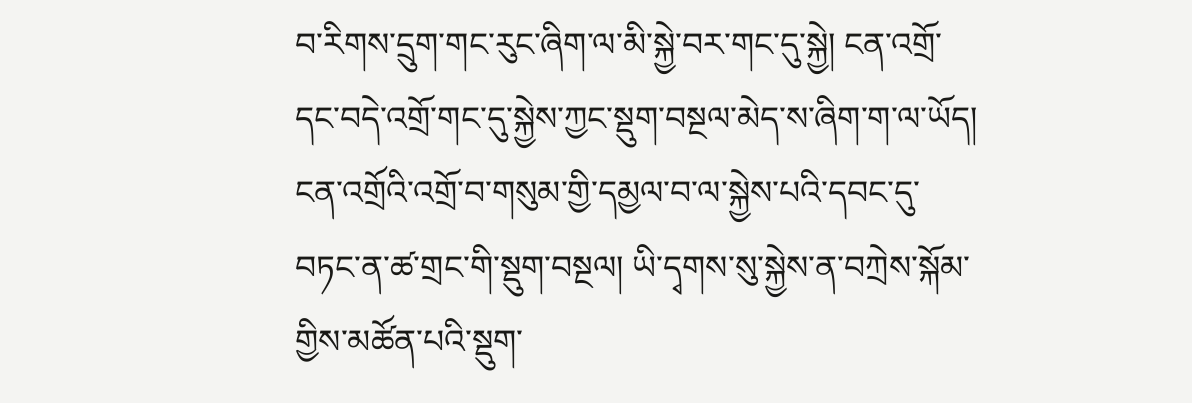བ་རིགས་དྲུག་གང་རུང་ཞིག་ལ་མི་སྐྱེ་བར་གང་དུ་སྐྱེ། ངན་འགྲོ་དང་བདེ་འགྲོ་གང་དུ་སྐྱེས་ཀྱང་སྡུག་བསྔལ་མེད་ས་ཞིག་ག་ལ་ཡོད། ངན་འགྲོའི་འགྲོ་བ་གསུམ་གྱི་དམྱལ་བ་ལ་སྐྱེས་པའི་དབང་དུ་བཏང་ན་ཚ་གྲང་གི་སྡུག་བསྔལ། ཡི་དྭགས་སུ་སྐྱེས་ན་བཀྲེས་སྐོམ་གྱིས་མཚོན་པའི་སྡུག་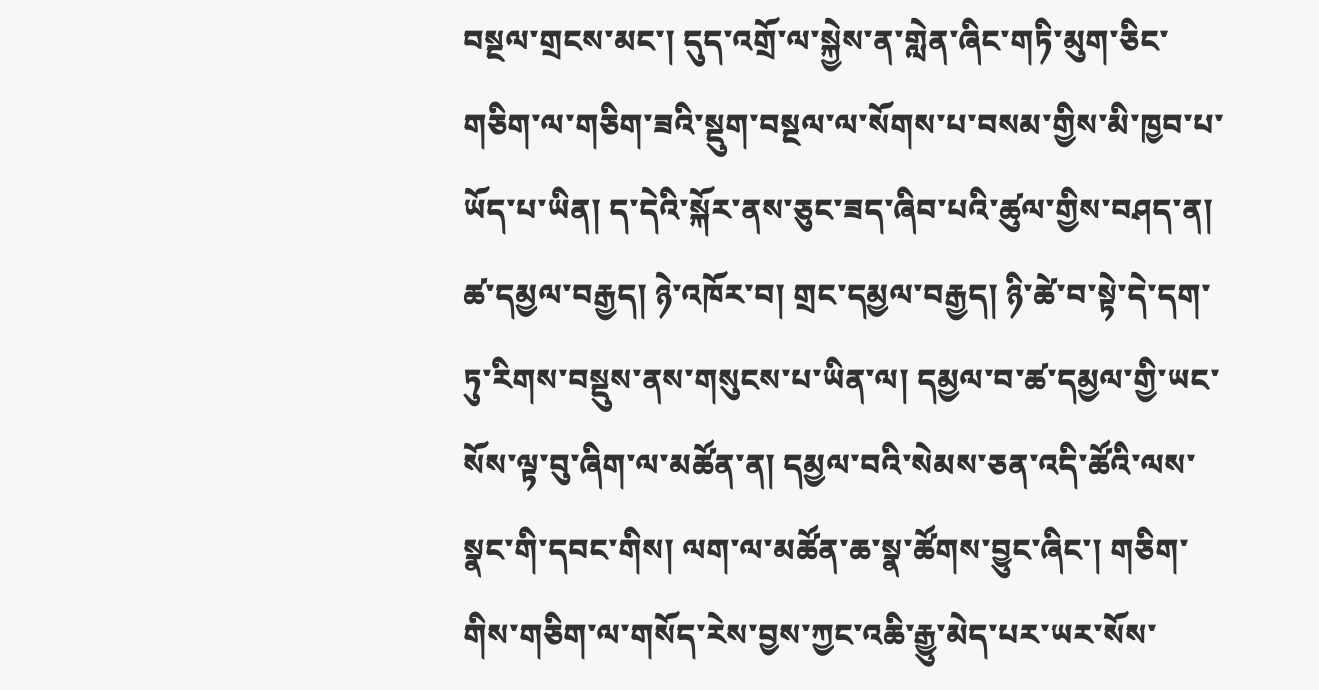བསྔལ་གྲངས་མང་། དུད་འགྲོ་ལ་སྐྱེས་ན་གླེན་ཞིང་གཏི་མུག་ཅིང་གཅིག་ལ་གཅིག་ཟའི་སྡུག་བསྔལ་ལ་སོགས་པ་བསམ་གྱིས་མི་ཁྱབ་པ་ཡོད་པ་ཡིན། ད་དེའི་སྐོར་ནས་ཅུང་ཟད་ཞིབ་པའི་ཚུལ་གྱིས་བཤད་ན། ཚ་དམྱལ་བརྒྱད། ཉེ་འཁོར་བ། གྲང་དམྱལ་བརྒྱད། ཉི་ཚེ་བ་སྟེ་དེ་དག་ཏུ་རིགས་བསྡུས་ནས་གསུངས་པ་ཡིན་ལ། དམྱལ་བ་ཚ་དམྱལ་གྱི་ཡང་སོས་ལྟ་བུ་ཞིག་ལ་མཚོན་ན། དམྱལ་བའི་སེམས་ཅན་འདི་ཚོའི་ལས་སྣང་གི་དབང་གིས། ལག་ལ་མཚོན་ཆ་སྣ་ཚོགས་བྱུང་ཞིང་། གཅིག་གིས་གཅིག་ལ་གསོད་རེས་བྱས་ཀྱང་འཆི་རྒྱུ་མེད་པར་ཡར་སོས་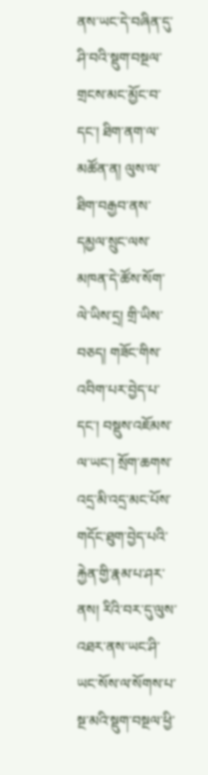ནས་ཡང་དེ་བཞིན་དུ་ཤི་བའི་སྡུག་བསྔལ་གྲངས་མང་མྱོང་བ་དང་། ཐིག་ནག་ལ་མཚོན་ན། ལུས་ལ་ཐིག་བརྒྱབ་ནས་དམྱལ་སྲུང་ལས་མཁན་དེ་ཚོས་སོག་ལེ་ཡིས་དྲ། གྲི་ཡིས་བཅད། གཟོང་གིས་འབིག་པར་བྱེད་པ་དང་། བསྡུས་འཇོམས་ལ་ཡང་། སྲོག་ཆགས་འདྲ་མི་འདྲ་མང་པོས་གདོང་ཐུག་བྱེད་པའི་རྐྱེན་གྱི་རྣམ་པ་ཤར་ནས། རིའི་བར་དུ་ལུས་འཐར་ནས་ཡང་ཤི་ཡང་སོས་ལ་སོགས་པ་སྔ་མའི་སྡུག་བསྔལ་ཕྱི་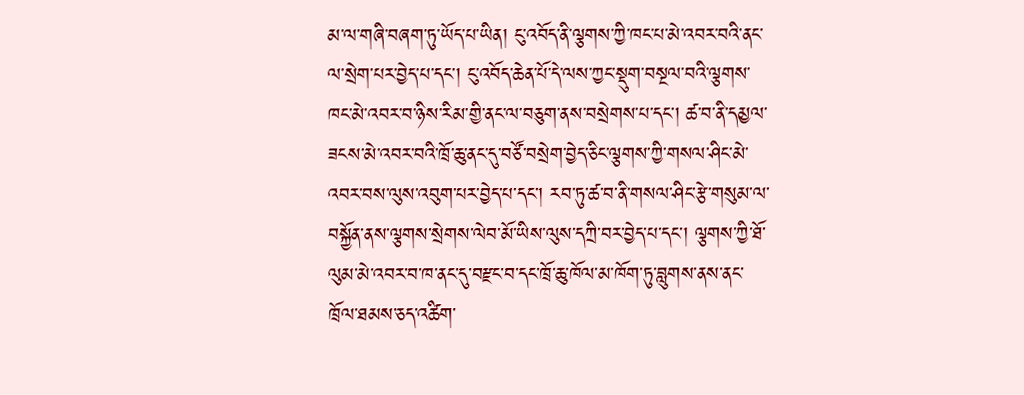མ་ལ་གཞི་བཞག་ཏུ་ཡོད་པ་ཡིན། ངུ་འབོད་ནི་ལྕགས་ཀྱི་ཁང་པ་མེ་འབར་བའི་ནང་ལ་སྲེག་པར་བྱེད་པ་དང་། ངུ་འབོད་ཆེན་པོ་དེ་ལས་ཀྱང་སྡུག་བསྔལ་བའི་ལྕགས་ཁང་མེ་འབར་བ་ཉིས་རིམ་གྱི་ནང་ལ་བཅུག་ནས་བསྲེགས་པ་དང་། ཚ་བ་ནི་དམྱལ་ཟངས་མེ་འབར་བའི་ཁྲོ་ཆུ་ནང་དུ་བཙོ་བསྲེག་བྱེད་ཅིང་ལྕགས་ཀྱི་གསལ་ཤིང་མེ་འབར་བས་ལུས་འབུག་པར་བྱེད་པ་དང་། རབ་ཏུ་ཚ་བ་ནི་གསལ་ཤིང་རྩེ་གསུམ་ལ་བསྐྱོན་ནས་ལྕགས་སྲེགས་ལེབ་མོ་ཡིས་ལུས་དཀྲི་བར་བྱེད་པ་དང་། ལྕགས་ཀྱི་ཐོ་ལུམ་མེ་འབར་བ་ཁ་ནང་དུ་བརྫང་བ་དང་ཁྲོ་ཆུ་ཁོལ་མ་ཁོག་ཏུ་བླུགས་ནས་ནང་ཁྲོལ་ཐམས་ཅད་འཚིག་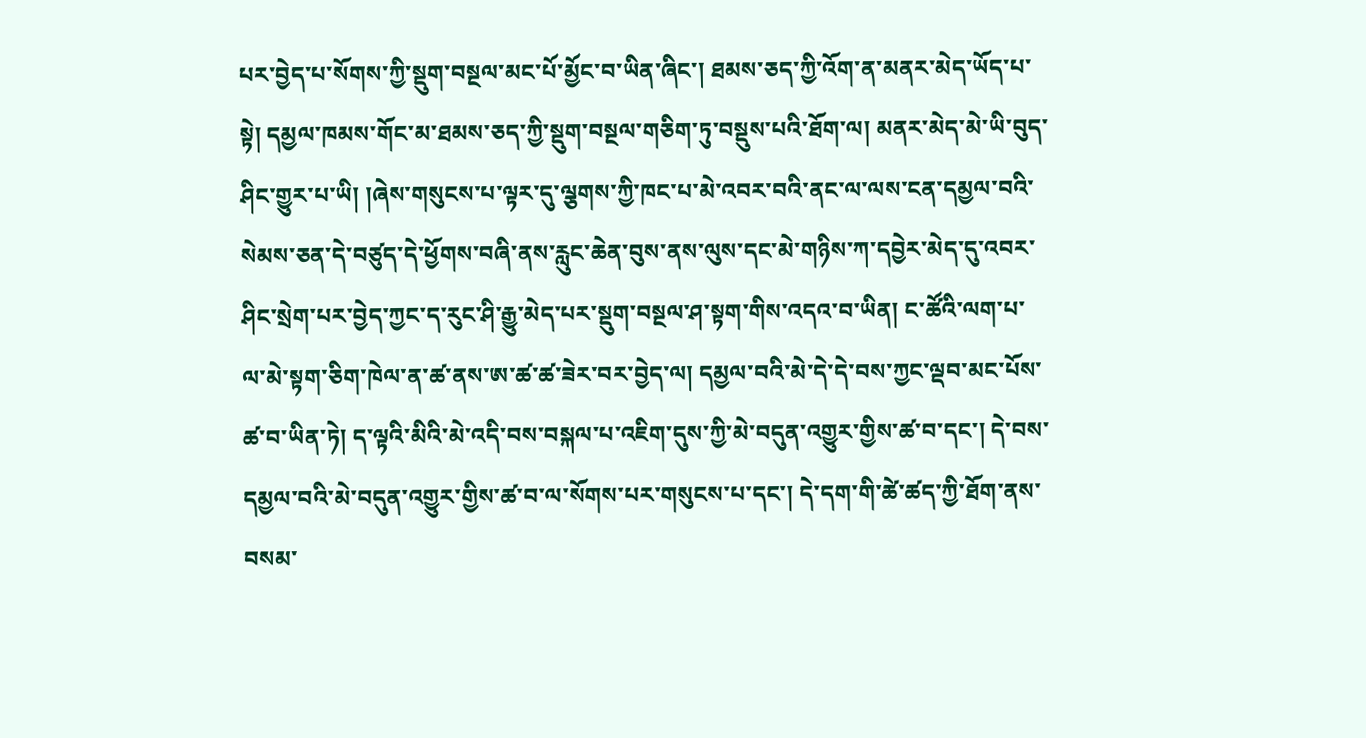པར་བྱེད་པ་སོགས་ཀྱི་སྡུག་བསྔལ་མང་པོ་མྱོང་བ་ཡིན་ཞིང་། ཐམས་ཅད་ཀྱི་འོག་ན་མནར་མེད་ཡོད་པ་སྟེ། དམྱལ་ཁམས་གོང་མ་ཐམས་ཅད་ཀྱི་སྡུག་བསྔལ་གཅིག་ཏུ་བསྡུས་པའི་ཐོག་ལ། མནར་མེད་མེ་ཡི་བུད་ཤིང་གྱུར་པ་ཡི། །ཞེས་གསུངས་པ་ལྟར་དུ་ལྕགས་ཀྱི་ཁང་པ་མེ་འབར་བའི་ནང་ལ་ལས་ངན་དམྱལ་བའི་སེམས་ཅན་དེ་བཙུད་དེ་ཕྱོགས་བཞི་ནས་རླུང་ཆེན་བུས་ནས་ལུས་དང་མེ་གཉིས་ཀ་དབྱེར་མེད་དུ་འབར་ཤིང་སྲེག་པར་བྱེད་ཀྱང་ད་རུང་ཤི་རྒྱུ་མེད་པར་སྡུག་བསྔལ་ཤ་སྟག་གིས་འདའ་བ་ཡིན། ང་ཚོའི་ལག་པ་ལ་མེ་སྟག་ཅིག་ཁེལ་ན་ཚ་ནས་ཨ་ཚ་ཚ་ཟེར་བར་བྱེད་ལ། དམྱལ་བའི་མེ་དེ་དེ་བས་ཀྱང་ལྡབ་མང་པོས་ཚ་བ་ཡིན་ཏེ། ད་ལྟའི་མིའི་མེ་འདི་བས་བསྐལ་པ་འཇིག་དུས་ཀྱི་མེ་བདུན་འགྱུར་གྱིས་ཚ་བ་དང་། དེ་བས་དམྱལ་བའི་མེ་བདུན་འགྱུར་གྱིས་ཚ་བ་ལ་སོགས་པར་གསུངས་པ་དང་། དེ་དག་གི་ཚེ་ཚད་ཀྱི་ཐོག་ནས་བསམ་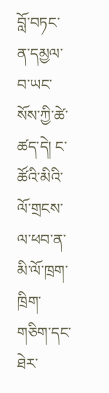བློ་བཏང་ན་དམྱལ་བ་ཡང་སོས་ཀྱི་ཚེ་ཚད་དེ། ང་ཚོའི་མིའི་ལོ་གྲངས་ལ་ཕབ་ན་མི་ལོ་ཁྲག་ཁྲིག་གཅིག་དང་ཐེར་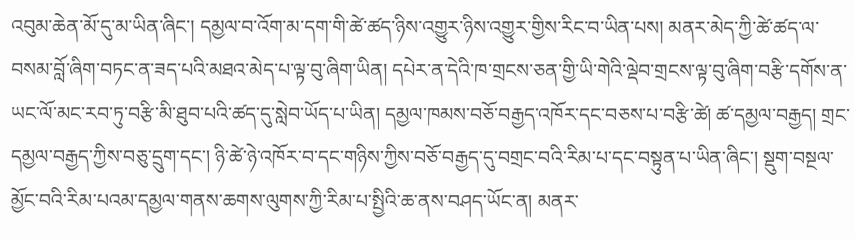འབུམ་ཆེན་མོ་དུ་མ་ཡིན་ཞིང་། དམྱལ་བ་འོག་མ་དག་གི་ཚེ་ཚད་ཉིས་འགྱུར་ཉིས་འགྱུར་གྱིས་རིང་བ་ཡིན་པས། མནར་མེད་ཀྱི་ཚེ་ཚད་ལ་བསམ་བློ་ཞིག་བཏང་ན་ཟད་པའི་མཐའ་མེད་པ་ལྟ་བུ་ཞིག་ཡིན། དཔེར་ན་དེའི་ཁ་གྲངས་ཅན་གྱི་ཡི་གེའི་ལྡེབ་གྲངས་ལྟ་བུ་ཞིག་བརྩི་དགོས་ན་ཡང་ལོ་མང་རབ་ཏུ་བརྩི་མི་ཐུབ་པའི་ཚད་དུ་སླེབ་ཡོད་པ་ཡིན། དམྱལ་ཁམས་བཅོ་བརྒྱད་འཁོར་དང་བཅས་པ་བརྩི་ཚེ། ཚ་དམྱལ་བརྒྱད། གྲང་དམྱལ་བརྒྱད་ཀྱིས་བཅུ་དྲུག་དང་། ཉི་ཚེ་ཉེ་འཁོར་བ་དང་གཉིས་ཀྱིས་བཅོ་བརྒྱད་དུ་བགྲང་བའི་རིམ་པ་དང་བསྟུན་པ་ཡིན་ཞིང་། སྡུག་བསྔལ་མྱོང་བའི་རིམ་པའམ་དམྱལ་གནས་ཆགས་ལུགས་ཀྱི་རིམ་པ་སྤྱིའི་ཆ་ནས་བཤད་ཡོང་ན། མནར་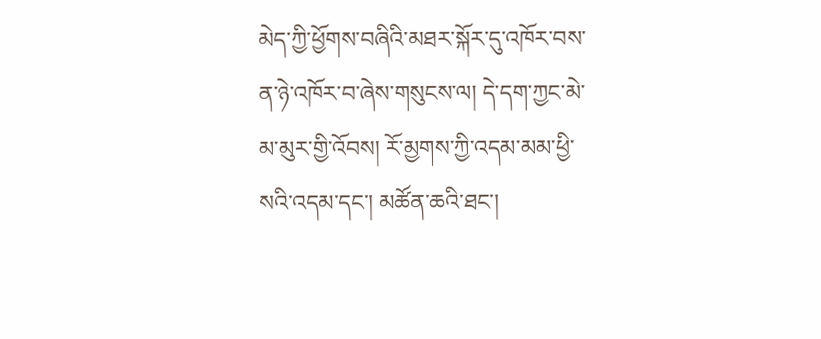མེད་ཀྱི་ཕྱོགས་བཞིའི་མཐར་སྐོར་དུ་འཁོར་བས་ན་ཉེ་འཁོར་བ་ཞེས་གསུངས་ལ། དེ་དག་ཀྱང་མེ་མ་མུར་གྱི་འོབས། རོ་མྱགས་ཀྱི་འདམ་མམ་ཕྱི་སའི་འདམ་དང་། མཚོན་ཆའི་ཐང་།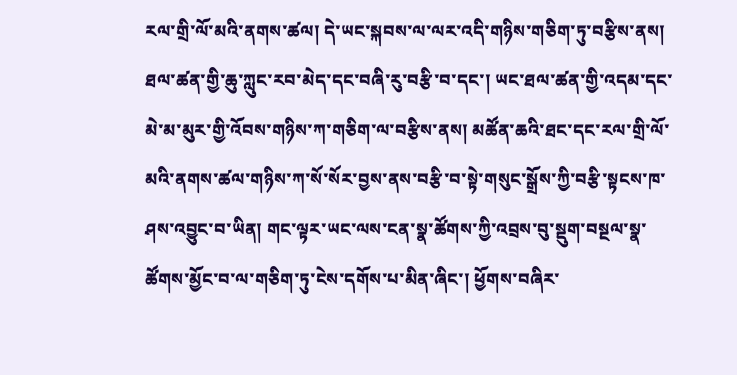རལ་གྲི་ལོ་མའི་ནགས་ཚལ། དེ་ཡང་སྐབས་ལ་ལར་འདི་གཉིས་གཅིག་ཏུ་བརྩིས་ནས། ཐལ་ཚན་གྱི་ཆུ་ཀླུང་རབ་མེད་དང་བཞི་རུ་བརྩི་བ་དང་། ཡང་ཐལ་ཚན་གྱི་འདམ་དང་མེ་མ་མུར་གྱི་འོབས་གཉིས་ཀ་གཅིག་ལ་བརྩིས་ནས། མཚོན་ཆའི་ཐང་དང་རལ་གྲི་ལོ་མའི་ནགས་ཚལ་གཉིས་ཀ་སོ་སོར་བྱས་ནས་བརྩི་བ་སྟེ་གསུང་སྒྲོས་ཀྱི་བརྩི་སྟངས་ཁ་ཤས་འབྱུང་བ་ཡིན། གང་ལྟར་ཡང་ལས་ངན་སྣ་ཚོགས་ཀྱི་འབྲས་བུ་སྡུག་བསྔལ་སྣ་ཚོགས་མྱོང་བ་ལ་གཅིག་ཏུ་ངེས་དགོས་པ་མིན་ཞིང་། ཕྱོགས་བཞིར་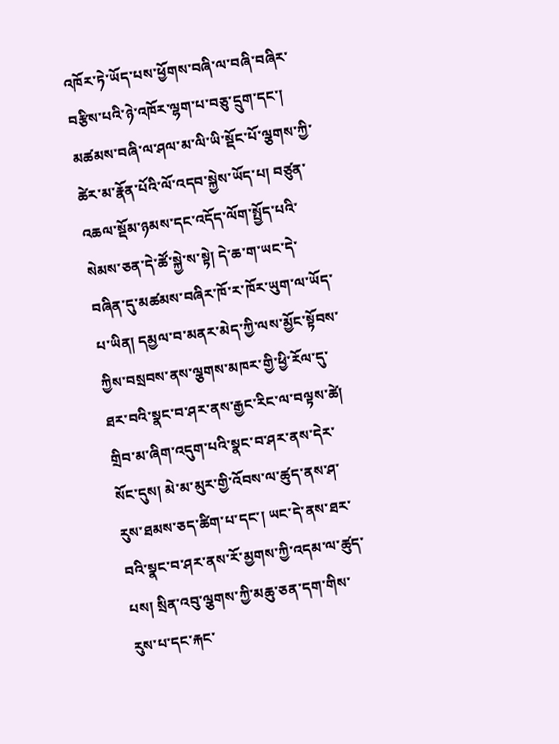འཁོར་ཏེ་ཡོད་པས་ཕྱོགས་བཞི་ལ་བཞི་བཞིར་བརྩིས་པའི་ཉེ་འཁོར་ལྷག་པ་བཅུ་དྲུག་དང་། མཚམས་བཞི་ལ་ཤལ་མ་ལི་ཡི་སྡོང་པོ་ལྕགས་ཀྱི་ཚེར་མ་རྣོན་པོའི་ལོ་འདབ་སྐྱེས་ཡོད་པ། བཙུན་འཆལ་སྡོམ་ཉམས་དང་འདོད་ལོག་སྤྱོད་པའི་སེམས་ཅན་དེ་ཚོ་སྐྱེ་ས་སྟེ། དེ་ཆ་ག་ཡང་དེ་བཞིན་དུ་མཚམས་བཞིར་ཁོ་ར་ཁོར་ཡུག་ལ་ཡོད་པ་ཡིན། དམྱལ་བ་མནར་མེད་ཀྱི་ལས་མྱོང་སྟོབས་ཀྱིས་བསྲབས་ནས་ལྕགས་མཁར་གྱི་ཕྱི་རོལ་དུ་ཐར་བའི་སྣང་བ་ཤར་ནས་རྒྱང་རིང་ལ་བལྟས་ཚེ། གྲིབ་མ་ཞིག་འདུག་པའི་སྣང་བ་ཤར་ནས་དེར་སོང་དུས། མེ་མ་མུར་གྱི་འོབས་ལ་ཚུད་ནས་ཤ་རུས་ཐམས་ཅད་ཚིག་པ་དང་། ཡང་དེ་ནས་ཐར་བའི་སྣང་བ་ཤར་ནས་རོ་མྱགས་ཀྱི་འདམ་ལ་ཚུད་པས། སྲིན་འབུ་ལྕགས་ཀྱི་མཆུ་ཅན་དག་གིས་རུས་པ་དང་རྐང་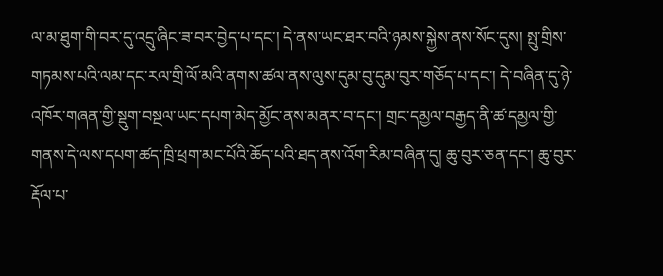ལ་མ་ཐུག་གི་བར་དུ་འདྲུ་ཞིང་ཟ་བར་བྱེད་པ་དང་། དེ་ནས་ཡང་ཐར་བའི་ཉམས་སྐྱེས་ནས་སོང་དུས། སྤུ་གྲིས་གཏམས་པའི་ལམ་དང་རལ་གྲི་ལོ་མའི་ནགས་ཚལ་ནས་ལུས་དུམ་བུ་དུམ་བུར་གཅོད་པ་དང་། དེ་བཞིན་དུ་ཉེ་འཁོར་གཞན་གྱི་སྡུག་བསྔལ་ཡང་དཔག་མེད་མྱོང་ནས་མནར་བ་དང་། གྲང་དམྱལ་བརྒྱད་ནི་ཚ་དམྱལ་གྱི་གནས་དེ་ལས་དཔག་ཚད་ཁྲི་ཕྲག་མང་པོའི་ཆོད་པའི་ཐད་ནས་འོག་རིམ་བཞིན་དུ། ཆུ་བུར་ཅན་དང་། ཆུ་བུར་རྡོལ་པ་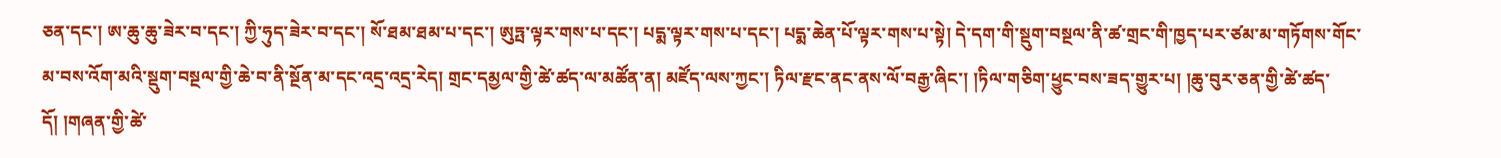ཅན་དང་། ཨ་ཆུ་ཆུ་ཟེར་བ་དང་། ཀྱི་ཧུད་ཟེར་བ་དང་། སོ་ཐམ་ཐམ་པ་དང་། ཨུཏྤ་ལྟར་གས་པ་དང་། པདྨ་ལྟར་གས་པ་དང་། པདྨ་ཆེན་པོ་ལྟར་གས་པ་སྟེ། དེ་དག་གི་སྡུག་བསྔལ་ནི་ཚ་གྲང་གི་ཁྱད་པར་ཙམ་མ་གཏོགས་གོང་མ་བས་འོག་མའི་སྡུག་བསྔལ་གྱི་ཆེ་བ་ནི་སྔོན་མ་དང་འདྲ་འདྲ་རེད། གྲང་དམྱལ་གྱི་ཚེ་ཚད་ལ་མཚོན་ན། མཛོད་ལས་ཀྱང་། ཏིལ་རྫང་ནང་ནས་ལོ་བརྒྱ་ཞིང་། །ཏིལ་གཅིག་ཕྱུང་བས་ཟད་གྱུར་པ། །ཆུ་བུར་ཅན་གྱི་ཚེ་ཚད་དོ། །གཞན་གྱི་ཚེ་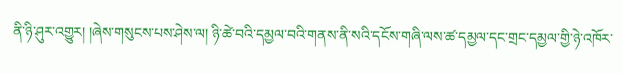ནི་ཉི་ཤུར་འགྱུར། །ཞེས་གསུངས་པས་ཤེས་ལ། ཉི་ཚེ་བའི་དམྱལ་བའི་གནས་ནི་སའི་དངོས་གཞི་ལས་ཚ་དམྱལ་དང་གྲང་དམྱལ་གྱི་ཉེ་འཁོར་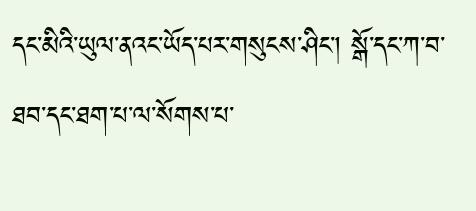དང་མིའི་ཡུལ་ནའང་ཡོད་པར་གསུངས་ཤིང་། སྒོ་དང་ཀ་བ་ཐབ་དང་ཐག་པ་ལ་སོགས་པ་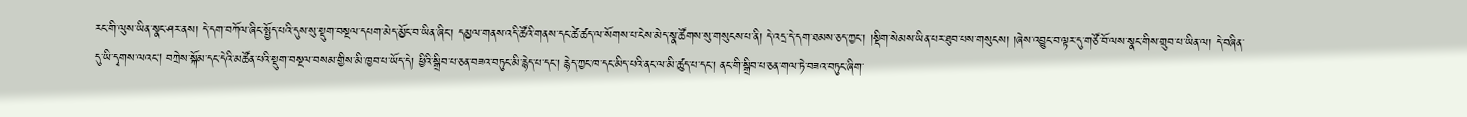རང་གི་ལུས་ཡིན་སྣང་ཤར་ནས། དེ་དག་བཀོལ་ཞིང་སྤྱོད་པའི་དུས་སུ་སྡུག་བསྔལ་དཔག་མེད་མྱོང་བ་ཡིན་ཞིང་། དམྱལ་གནས་འདི་ཚོའི་གནས་དང་ཚེ་ཚད་ལ་སོགས་པ་ངེས་མེད་སྣ་ཚོགས་སུ་གསུངས་པ་ནི། དེ་འདྲ་དེ་དག་ཐམས་ཅད་ཀྱང་། །སྡིག་སེམས་ཡིན་པར་ཐུབ་པས་གསུངས། །ཞེས་འབྱུང་བ་ལྟར་དུ་གཙོ་བོ་ལས་སྣང་གིས་གྲུབ་པ་ཡིན་ལ། དེ་བཞིན་དུ་ཡི་དྭགས་ལའང། བཀྲེས་སྐོམ་དང་དེའི་མཚོན་པའི་སྡུག་བསྔལ་བསམ་གྱིས་མི་ཁྱབ་པ་ཡོད་དེ། ཕྱིའི་སྒྲིབ་པ་ཅན་བཟའ་བཏུང་མི་རྙེད་པ་དང་། རྙེད་ཀྱང་ཁ་དང་མིད་པའི་ནང་ལ་མི་ཚུད་པ་དང་། ནང་གི་སྒྲིབ་པ་ཅན་གལ་ཏེ་བཟའ་བཏུང་ཞིག་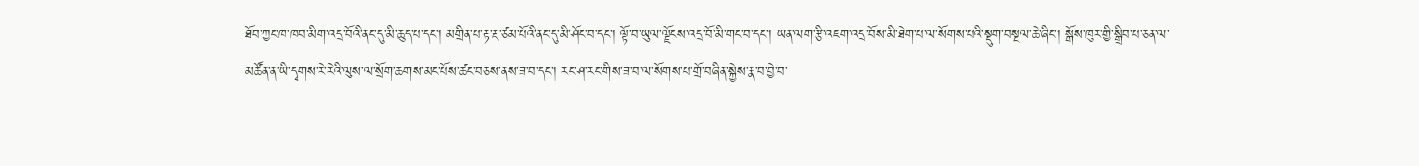ཐོབ་ཀྱང་ཁ་ཁབ་མིག་འདྲ་བོའི་ནང་དུ་མི་ཆུད་པ་དང་། མགྲིན་པ་རྟ་རྔ་ཙམ་པོའི་ནང་དུ་མི་ཤོང་བ་དང་། ལྟོ་བ་ཡུལ་ལྗོངས་འདྲ་བོ་མི་གང་བ་དང་། ཡན་ལག་རྩི་འཇག་འདྲ་བོས་མི་ཐེག་པ་ལ་སོགས་པའི་སྡུག་བསྔལ་ཆེ་ཞིང་། སྒོས་ཁུར་གྱི་སྒྲིབ་པ་ཅན་ལ་མཚོན་ན་ཡི་དྭགས་རེ་རེའི་ལུས་ལ་སྲོག་ཆགས་མང་པོས་ཚང་བཅས་ནས་ཟ་བ་དང་། རང་ཤ་རང་གིས་ཟ་བ་ལ་སོགས་པ་གྲོ་བཞིན་སྐྱེས་རྣ་བ་བྱེ་བ་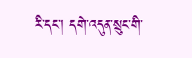རི་དང་། དགེ་འདུན་སྲུང་གི་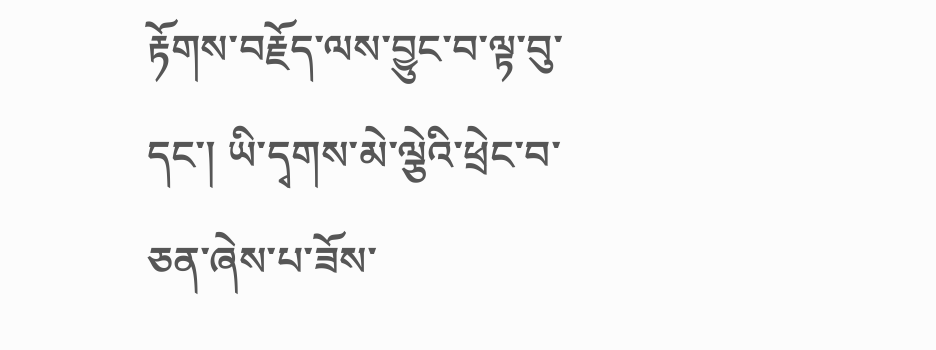རྟོགས་བརྗོད་ལས་བྱུང་བ་ལྟ་བུ་དང་། ཡི་དྭགས་མེ་ལྕེའི་ཕྲེང་བ་ཅན་ཞེས་པ་ཟོས་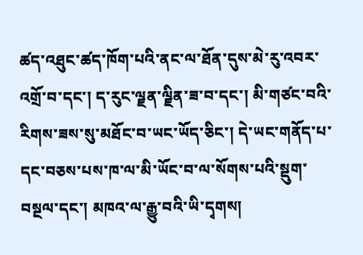ཚད་འཐུང་ཚད་ཁོག་པའི་ནང་ལ་ཐོན་དུས་མེ་རུ་འབར་འགྲོ་བ་དང་། ད་རུང་ལྗན་ལྗིན་ཟ་བ་དང་། མི་གཙང་བའི་རིགས་ཟས་སུ་མཐོང་བ་ཡང་ཡོད་ཅིང་། དེ་ཡང་གནོད་པ་དང་བཅས་པས་ཁ་ལ་མི་ཡོང་བ་ལ་སོགས་པའི་སྡུག་བསྔལ་དང་། མཁའ་ལ་རྒྱུ་བའི་ཡི་དྭགས།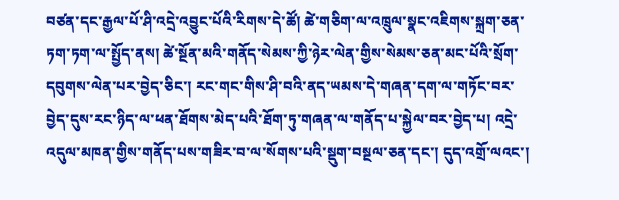བཙན་དང་རྒྱལ་པོ་ཤི་འདྲེ་འབྱུང་པོའི་རིགས་དེ་ཚོ། ཚེ་གཅིག་ལ་འཁྲུལ་སྣང་འཇིགས་སྐྲག་ཅན་ཏག་ཏག་ལ་སྤྱོད་ནས། ཚེ་སྔོན་མའི་གནོད་སེམས་ཀྱི་ཉེར་ལེན་གྱིས་སེམས་ཅན་མང་པོའི་སྲོག་དབུགས་ལེན་པར་བྱེད་ཅིང་། རང་གང་གིས་ཤི་བའི་ནད་ཡམས་དེ་གཞན་དག་ལ་གཏོང་བར་བྱེད་དུས་རང་ཉིད་ལ་ཕན་ཐོགས་མེད་པའི་ཐོག་ཏུ་གཞན་ལ་གནོད་པ་སྐྱེལ་བར་བྱེད་པ། འདྲེ་འདུལ་མཁན་གྱིས་གནོད་པས་གཟིར་བ་ལ་སོགས་པའི་སྡུག་བསྔལ་ཅན་དང་། དུད་འགྲོ་ལའང་།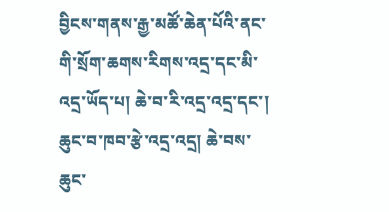བྱིངས་གནས་རྒྱ་མཚོ་ཆེན་པོའི་ནང་གི་སྲོག་ཆགས་རིགས་འདྲ་དང་མི་འདྲ་ཡོད་པ། ཆེ་བ་རི་འདྲ་འདྲ་དང་། ཆུང་བ་ཁབ་རྩེ་འདྲ་འདྲ། ཆེ་བས་ཆུང་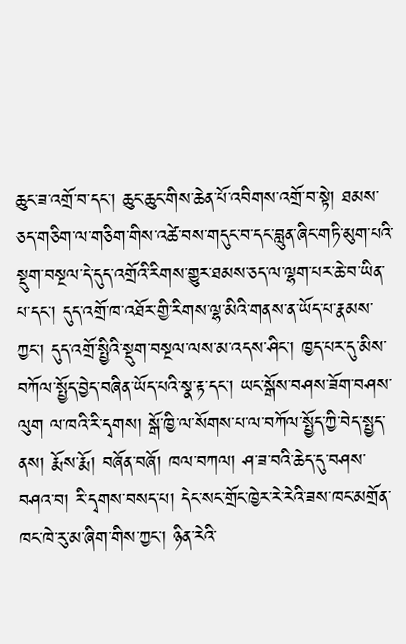ཆུང་ཟ་འགྲོ་བ་དང་། ཆུང་ཆུང་གིས་ཆེན་པོ་འབིགས་འགྲོ་བ་སྟེ། ཐམས་ཅད་གཅིག་ལ་གཅིག་གིས་འཚེ་བས་གདུང་བ་དང་བླུན་ཞིང་གཏི་མུག་པའི་སྡུག་བསྔལ་དེ་དུད་འགྲོའི་རིགས་གྱུར་ཐམས་ཅད་ལ་ལྷག་པར་ཆེ་བ་ཡིན་པ་དང་། དུད་འགྲོ་ཁ་འཐོར་གྱི་རིགས་ལྷ་མིའི་གནས་ན་ཡོད་པ་རྣམས་ཀྱང་། དུད་འགྲོ་སྤྱིའི་སྡུག་བསྔལ་ལས་མ་འདས་ཤིང་། ཁྱད་པར་དུ་མིས་བཀོལ་སྤྱོད་བྱེད་བཞིན་ཡོད་པའི་སྣ་རྟ་དང་། ཡང་སྒོས་བཤས་ཟོག་བཤས་ལུག ལ་ཁའི་རི་དྭགས། སྒོ་ཁྱི་ལ་སོགས་པ་ལ་བཀོལ་སྤྱོད་ཀྱི་བེད་སྤྱད་ནས། རྨོས་རྨོ། བཞོན་བཞོ། ཁལ་བཀལ། ཤ་ཟ་བའི་ཆེད་དུ་བཤས་བཤའ་བ། རི་དྭགས་བསད་པ། དེང་སང་གྲོང་ཁྱེར་རེ་རེའི་ཟས་ཁང་མགྲོན་ཁང་ཁེ་རུ་མ་ཞིག་གིས་ཀྱང་། ཉིན་རེའི་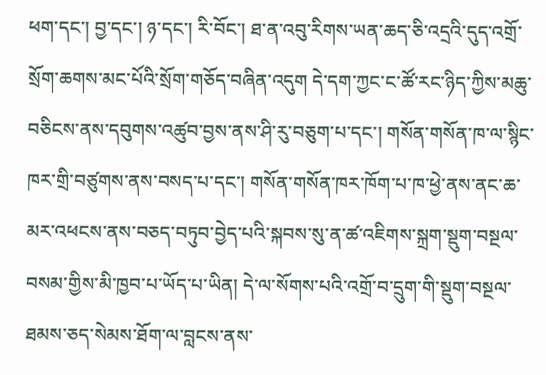ཕག་དང་། བྱ་དང་། ཉ་དང་། རི་བོང་། ཐ་ན་འབུ་རིགས་ཡན་ཆད་ཅི་འདྲའི་དུད་འགྲོ་སྲོག་ཆགས་མང་པོའི་སྲོག་གཅོད་བཞིན་འདུག དེ་དག་ཀྱང་ང་ཚོ་རང་ཉིད་ཀྱིས་མཆུ་བཅིངས་ནས་དབུགས་འཚུབ་བྱས་ནས་ཤི་རུ་བཅུག་པ་དང་། གསོན་གསོན་ཁ་ལ་སྙིང་ཁར་གྲི་བཙུགས་ནས་བསད་པ་དང་། གསོན་གསོན་ཁར་ཁོག་པ་ཁ་ཕྱེ་ནས་ནང་ཆ་མར་འཕངས་ནས་བཅད་བཏུབ་བྱེད་པའི་སྐབས་སུ་ན་ཚ་འཇིགས་སྐྲག་སྡུག་བསྔལ་བསམ་གྱིས་མི་ཁྱབ་པ་ཡོད་པ་ཡིན། དེ་ལ་སོགས་པའི་འགྲོ་བ་དྲུག་གི་སྡུག་བསྔལ་ཐམས་ཅད་སེམས་ཐོག་ལ་བླངས་ནས་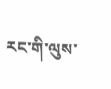རང་གི་ལུས་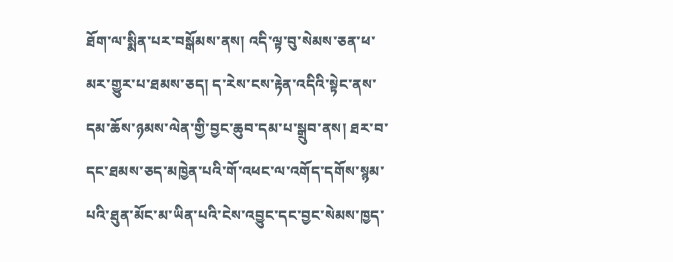ཐོག་ལ་སྨིན་པར་བསྒོམས་ནས། འདི་ལྟ་བུ་སེམས་ཅན་ཕ་མར་གྱུར་པ་ཐམས་ཅད། ད་རེས་ངས་རྟེན་འདིའི་སྟེང་ནས་དམ་ཆོས་ཉམས་ལེན་གྱི་བྱང་ཆུབ་དམ་པ་སྒྲུབ་ནས། ཐར་བ་དང་ཐམས་ཅད་མཁྱེན་པའི་གོ་འཕང་ལ་འགོད་དགོས་སྙམ་པའི་ཐུན་མོང་མ་ཡིན་པའི་ངེས་འབྱུང་དང་བྱང་སེམས་ཁྱད་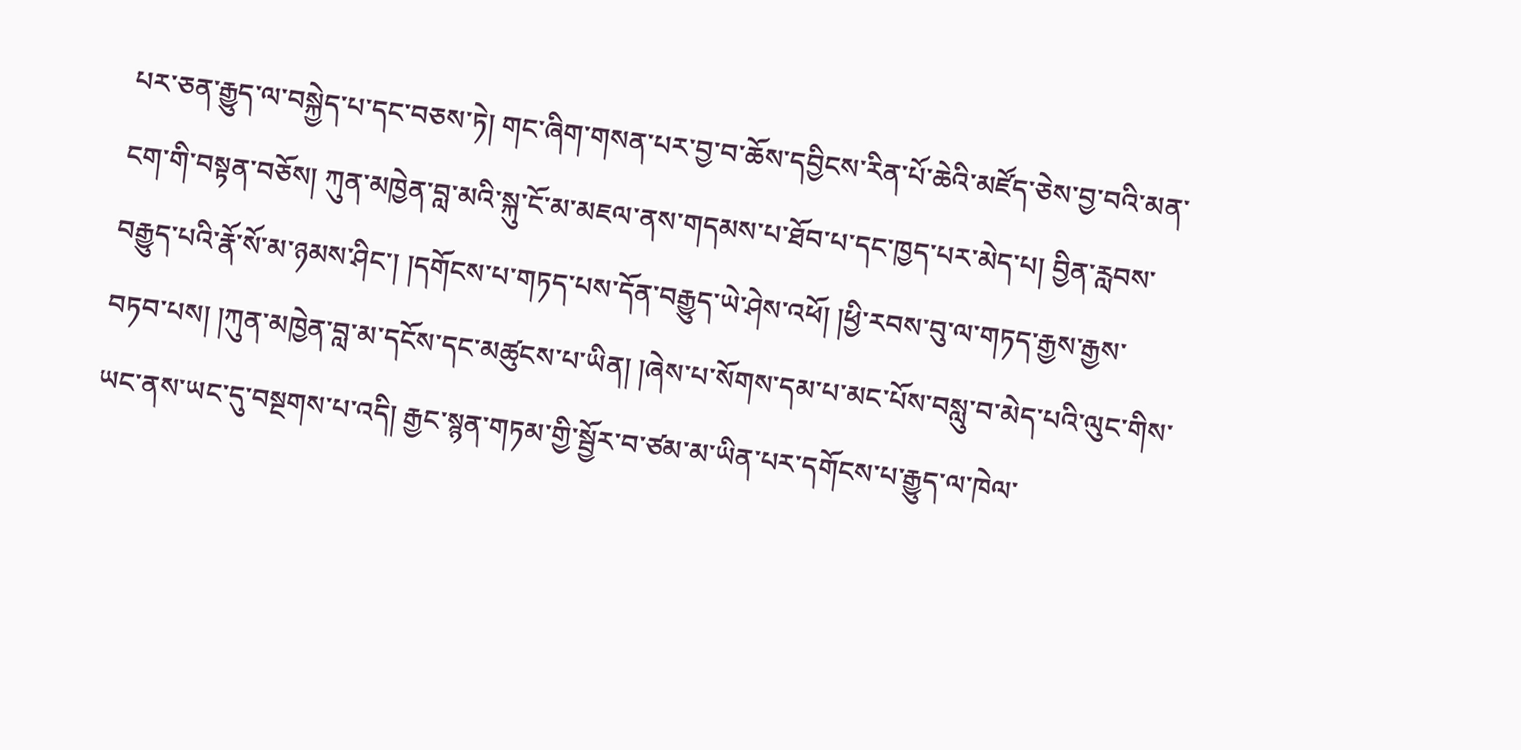པར་ཅན་རྒྱུད་ལ་བསྐྱེད་པ་དང་བཅས་ཏེ། གང་ཞིག་གསན་པར་བྱ་བ་ཆོས་དབྱིངས་རིན་པོ་ཆེའི་མཛོད་ཅེས་བྱ་བའི་མན་ངག་གི་བསྟན་བཅོས། ཀུན་མཁྱེན་བླ་མའི་སྐུ་ངོ་མ་མཇལ་ནས་གདམས་པ་ཐོབ་པ་དང་ཁྱད་པར་མེད་པ། བྱིན་རླབས་བརྒྱུད་པའི་རྣོ་སོ་མ་ཉམས་ཤིང་། །དགོངས་པ་གཏད་པས་དོན་བརྒྱུད་ཡེ་ཤེས་འཕོ། །ཕྱི་རབས་བུ་ལ་གཏད་རྒྱས་རྒྱས་བཏབ་པས། །ཀུན་མཁྱེན་བླ་མ་དངོས་དང་མཚུངས་པ་ཡིན། །ཞེས་པ་སོགས་དམ་པ་མང་པོས་བསླུ་བ་མེད་པའི་ལུང་གིས་ཡང་ནས་ཡང་དུ་བསྔགས་པ་འདི། རྒྱང་སྙན་གཏམ་གྱི་སྦྱོར་བ་ཙམ་མ་ཡིན་པར་དགོངས་པ་རྒྱུད་ལ་ཁེལ་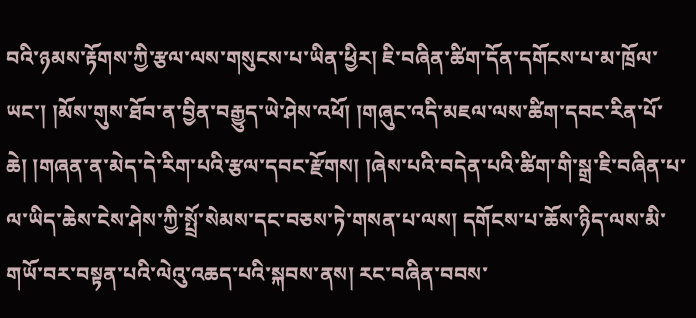བའི་ཉམས་རྟོགས་ཀྱི་རྩལ་ལས་གསུངས་པ་ཡིན་ཕྱིར། ཇི་བཞིན་ཚིག་དོན་དགོངས་པ་མ་ཁྲོལ་ཡང་། །མོས་གུས་ཐོབ་ན་བྱིན་བརྒྱུད་ཡེ་ཤེས་འཕོ། །གཞུང་འདི་མཇལ་ལས་ཚིག་དབང་རིན་པོ་ཆེ། །གཞན་ན་མེད་དེ་རིག་པའི་རྩལ་དབང་རྫོགས། །ཞེས་པའི་བདེན་པའི་ཚིག་གི་སྒྲ་ཇི་བཞིན་པ་ལ་ཡིད་ཆེས་ངེས་ཤེས་ཀྱི་སྤྲོ་སེམས་དང་བཅས་ཏེ་གསན་པ་ལས། དགོངས་པ་ཆོས་ཉིད་ལས་མི་གཡོ་བར་བསྟན་པའི་ལེའུ་འཆད་པའི་སྐབས་ནས། རང་བཞིན་བབས་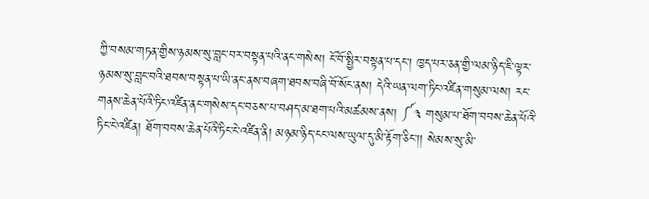ཀྱི་བསམ་གཏན་གྱིས་ཉམས་སུ་བླང་བར་བསྟན་པའི་ནང་གསེས། ངོ་བོ་སྤྱིར་བསྟན་པ་དང་། ཁྱད་པར་ཅན་གྱི་ལམ་ཉིད་ཇི་ལྟར་ཉམས་སུ་བླང་བའི་ཐབས་བསྟན་པ་ཡི་ནང་ནས་བཞག་ཐབས་བཞི་བོ་སོང་ནས། དེའི་ཡན་ལག་ཏིང་འཛིན་གསུམ་ལས། རང་གནས་ཆེན་པོའི་ཏིང་འཛིན་ནང་གསེས་དང་བཅས་པ་བཤད་མ་ཐག་པའི་མཚམས་ནས། ༼༣ གསུམ་པ་ཐོག་བབས་ཆེན་པོའི་ཏིང་ངེ་འཛིན། ཐོག་བབས་ཆེན་པོའི་ཏིང་ངེ་འཛིན་ནི། མཉམ་ཉིད་ངང་ལས་ཡུལ་དུ་མི་རྟོག་ཅིང་།། སེམས་སུ་མི་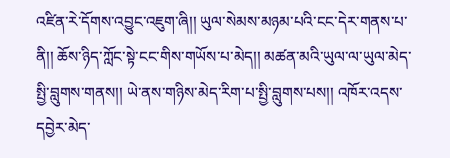འཛིན་རེ་དོགས་འབྱུང་འཇུག་ཞི།། ཡུལ་སེམས་མཉམ་པའི་ངང་དེར་གནས་པ་ནི།། ཆོས་ཉིད་ཀློང་སྟེ་ངང་གིས་གཡོས་པ་མེད།། མཚན་མའི་ཡུལ་ལ་ཡུལ་མེད་སྤྱི་བླུགས་གནས།། ཡེ་ནས་གཉིས་མེད་རིག་པ་སྤྱི་བླུགས་པས།། འཁོར་འདས་དབྱེར་མེད་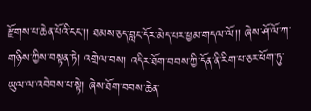རྫོགས་པ་ཆེན་པོའི་ངང་།། ཐམས་ཅད་བླང་དོར་མེད་པར་ཕྱམ་གདལ་ལོ།། ཞེས་ཤོ་ལོ་ཀ་གཉིས་ཀྱིས་བསྟན་ཏེ། འགྲེལ་བས། འདིར་ཐོག་བབས་ཀྱི་དོན་ནི་རིག་པ་ཅར་ཕོག་ཏུ་ཡུལ་ལ་འབེབས་པ་སྟེ། ཞེས་ཐོག་བབས་ཆེན་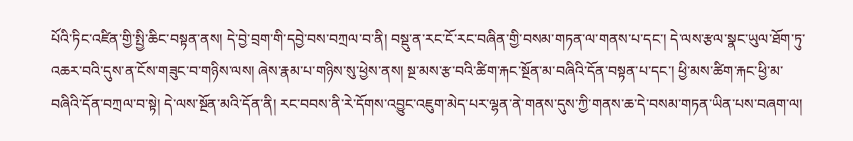པོའི་ཏིང་འཛིན་གྱི་སྤྱི་ཆིང་བསྟན་ནས། དེ་བྱེ་བྲག་གི་དབྱེ་བས་བཀྲལ་བ་ནི། བསྡུ་ན་རང་ངོ་རང་བཞིན་གྱི་བསམ་གཏན་ལ་གནས་པ་དང་། དེ་ལས་རྩལ་སྣང་ཡུལ་ཐོག་ཏུ་འཆར་བའི་དུས་ན་ངོས་གཟུང་བ་གཉིས་ལས། ཞེས་རྣམ་པ་གཉིས་སུ་ཕྱེས་ནས། སྔ་མས་རྩ་བའི་ཚིག་རྐང་སྔོན་མ་བཞིའི་དོན་བསྟན་པ་དང་། ཕྱི་མས་ཚིག་རྐང་ཕྱི་མ་བཞིའི་དོན་བཀྲལ་བ་སྟེ། དེ་ལས་སྔོན་མའི་དོན་ནི། རང་བབས་ནི་རེ་དོགས་འབྱུང་འཇུག་མེད་པར་ལྷན་ནེ་གནས་དུས་ཀྱི་གནས་ཆ་དེ་བསམ་གཏན་ཡིན་པས་བཞག་ལ།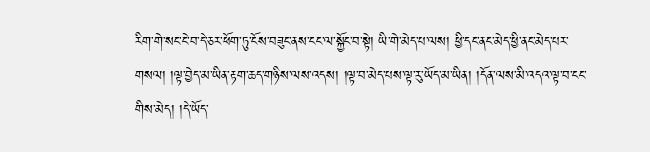རིག་གེ་སང་ངེ་བ་དེ་ཅར་ཕོག་ཏུ་ངོས་བཟུང་ནས་ངང་ལ་སྐྱོང་བ་སྟེ། ཡི་གེ་མེད་པ་ལས། ཕྱི་དང་ནང་མེད་ཕྱི་ནང་མེད་པར་གསལ། །ལྟ་བྱེད་མ་ཡིན་རྟག་ཆད་གཉིས་ལས་འདས། །ལྟ་བ་མེད་པས་ལྟ་རུ་ཡོད་མ་ཡིན། །དོན་ལས་མི་འདའ་ལྟ་བ་ངང་གིས་མེད། །དེ་ཡོད་